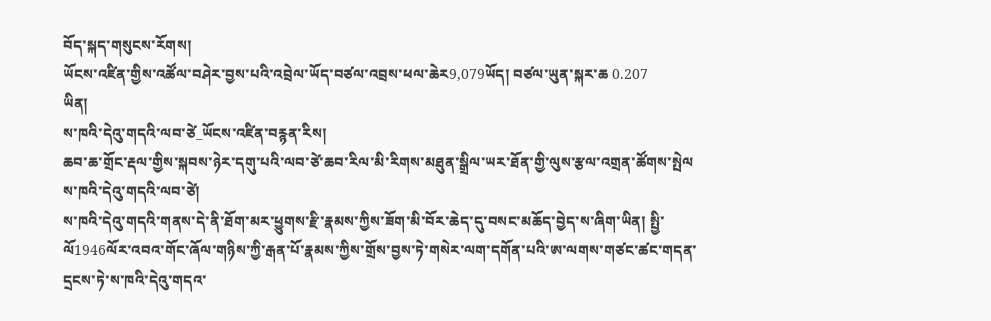བོད་སྐད་གསུངས་རོགས།
ཡོངས་འཛིན་གྱིས་འཚོལ་བཤེར་བྱས་པའི་འབྲེལ་ཡོད་བཙལ་འབྲས་ཕལ་ཆེར9,079ཡོད། བཙལ་ཡུན་སྐར་ཆ 0.207
ཡིན།
ས་ཁའི་དེའུ་གདའི་ལབ་ཙེ_ཡོངས་འཛིན་བརྙན་རིས།
ཆབ་ཆ་གྲོང་རྡལ་གྱིས་སྐབས་ཉེར་དགུ་པའི་ལབ་ཙེ་ཆབ་རིལ་མི་རིགས་མཐུན་སྒྲིལ་ཡར་ཐོན་གྱི་ལུས་རྩལ་འགྲན་ཚོགས་སྤེལ
ས་ཁའི་དེའུ་གདའི་ལབ་ཙེ།
ས་ཁའི་དེའུ་གདའི་གནས་དེ་ནི་ཐོག་མར་ཕྱུགས་རྫི་རྣམས་ཀྱིས་ཟོག་མི་བོར་ཆེད་དུ་བསང་མཆོད་བྱེད་ས་ཞིག་ཡིན། སྤྱི་ལོ1946ལོར་འབའ་གོང་ཞོལ་གཉིས་ཀྱི་རྒན་པོ་རྣམས་ཀྱིས་གྲོས་བྱས་ཏེ་གསེར་ལག་དགོན་པའི་ཨ་ལགས་གཙང་ཚང་གདན་དྲངས་ཏེ་ས་ཁའི་དེའུ་གདའ་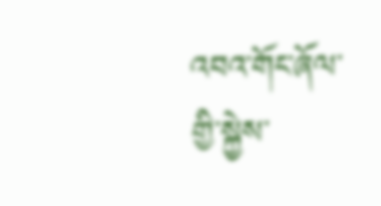འབའ་གོང་ཞོལ་གྱི་སྐྱེས་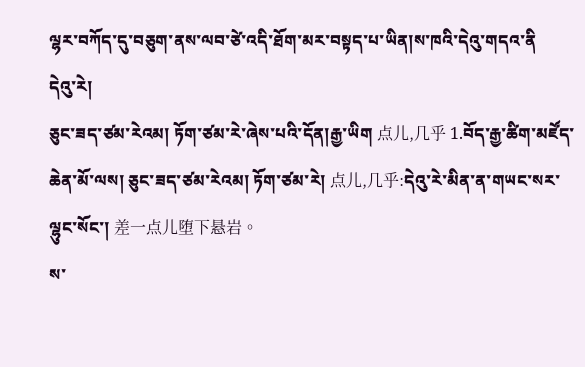ལྷར་བཀོད་དུ་བཅུག་ནས་ལབ་ཙེ་འདི་ཐོག་མར་བསྟད་པ་ཡིན།ས་ཁའི་དེའུ་གདའ་ནི
དེའུ་རེ།
ཅུང་ཟད་ཙམ་རེའམ། ཏོག་ཙམ་རེ་ཞེས་པའི་དོན།རྒྱ་ཡིག 点儿,几乎 1.བོད་རྒྱ་ཚིག་མཛོད་ཆེན་མོ་ལས། ཅུང་ཟད་ཙམ་རེའམ། ཏོག་ཙམ་རེ། 点儿,几乎:དེའུ་རེ་མིན་ན་གཡང་སར་ལྷུང་སོང་། 差一点儿堕下悬岩。
ས་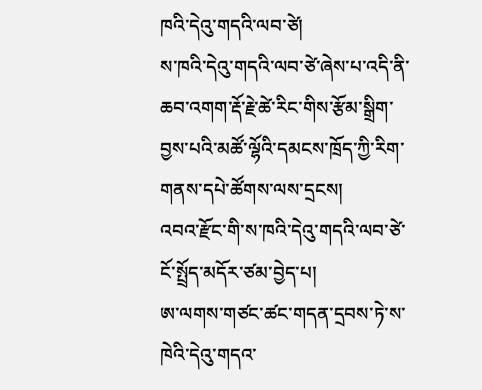ཁའི་དེའུ་གདའི་ལབ་ཙེ།
ས་ཁའི་དེའུ་གདའི་ལབ་ཙེ་ཞེས་པ་འདི་ནི་ཆབ་འགག་རྡོ་རྗེ་ཚེ་རིང་གིས་རྩོམ་སྒྲིག་བྱས་པའི་མཚོ་ལྷོའི་དམངས་ཁྲོད་ཀྱི་རིག་གནས་དཔེ་ཚོགས་ལས་དྲངས།
འབའ་རྫོང་གི་ས་ཁའི་དེའུ་གདའི་ལབ་ཙེ་ངོ་སྤྲོད་མདོར་ཙམ་བྱེད་པ།
ཨ་ལགས་གཙང་ཚང་གདན་དྲབས་ཏེ་ས་ཁེའི་དེའུ་གདའ་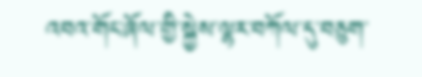འབའ་གོང་ཞོལ་གྱི་སྐྱེས་ལྷར་བཀོལ་དུ་བཅུག་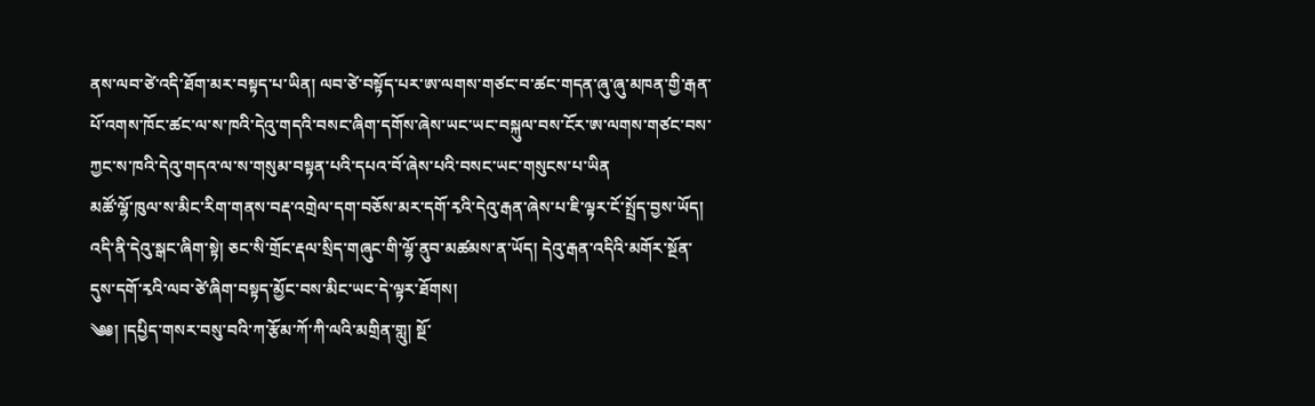ནས་ལབ་ཙེ་འདི་ཐོག་མར་བསྟད་པ་ཡིན། ལབ་ཙེ་བསྟོད་པར་ཨ་ལགས་གཙང་བ་ཚང་གདན་ཞུ་ཞུ་མཁན་གྱི་རྒན་པོ་འགས་ཁོང་ཚང་ལ་ས་ཁའི་དེའུ་གདའི་བསང་ཞིག་དགོས་ཞེས་ཡང་ཡང་བསྐུལ་བས་ངོར་ཨ་ལགས་གཙང་བས་ཀྱང་ས་ཁའི་དེའུ་གདའ་ལ་ས་གསུམ་བསྟན་པའི་དཔའ་བོ་ཞེས་པའི་བསང་ཡང་གསུངས་པ་ཡིན
མཚོ་ལྷོ་ཁུལ་ས་མིང་རིག་གནས་བརྡ་འགྲེལ་དག་བཅོས་མར་དགོ་རྭའི་དེའུ་རྒན་ཞེས་པ་ཇི་ལྟར་ངོ་སྤྲོད་བྱས་ཡོད།
འདི་ནི་དེའུ་སྒང་ཞིག་སྟེ། ཅང་སི་གྲོང་རྡལ་སྲིད་གཞུང་གི་ལྷོ་ནུབ་མཚམས་ན་ཡོད། དེའུ་རྒན་འདིའི་མགོར་སྔོན་དུས་དགོ་རྭའི་ལབ་ཙེ་ཞིག་བསྟད་མྱོང་བས་མིང་ཡང་དེ་ལྟར་ཐོགས།
༄༅། །དཔྱིད་གསར་བསུ་བའི་ཀ་རྩོམ་ཀོ་ཀི་ལའི་མགྲིན་གླུ། སྔོ་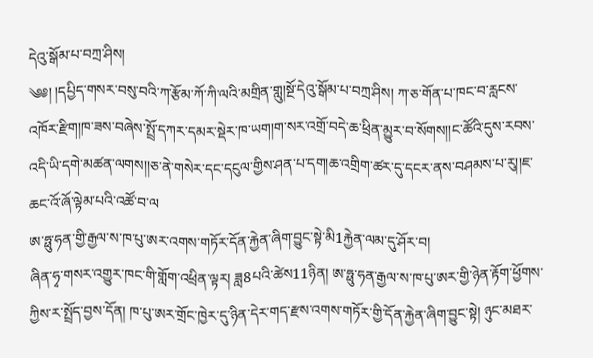དེའུ་སྒོམ་པ་བཀྲ་ཤིས།
༄༅། །དཔྱིད་གསར་བསུ་བའི་ཀ་རྩོམ་ཀོ་ཀི་ལའི་མགྲིན་གླུ།སྔོ་དེའུ་སྒོམ་པ་བཀྲ་ཤིས། ཀ་ཅ་གོན་པ་ཁང་བ་རླངས་འཁོར་རྫིག།ཁ་ཟས་བཞེས་སྤྲོ་དཀར་དམར་སྡེར་ཁ་ཡག།ག་སར་འགྲོ་བདེ་ཆ་ཕྲིན་མྱུར་བ་སོགས།།ང་ཚོའི་དུས་རབས་འདི་ཡི་དགེ་མཚན་ལགས།།ཅ་ནེ་གསེར་དང་དངུལ་གྱིས་ཤན་པ་དག།ཆ་འགྲིག་ཚར་དུ་དངར་ནས་བཤམས་པ་རུ།།ཇ་ཆང་འོ་ཞོ་ལྟེམ་པའི་འཚོ་བ་ལ
ཨ་ཧྥུ་ཧན་གྱི་རྒྱལ་ས་ཁ་པུ་ཨར་འགས་གཏོར་དོན་རྐྱེན་ཞིག་བྱུང་སྟེ་མི1རྐྱེན་ལམ་དུ་ཤོར་བ།
ཞིན་ཧྭ་གསར་འགྱུར་ཁང་གི་གློག་འཕྲིན་ལྟར། ཟླ8པའི་ཚེས11ཉིན། ཨ་ཧྥུ་ཧན་རྒྱལ་ས་ཁ་པུ་ཨར་གྱི་ཉེན་རྟོག་ཕྱོགས་ཀྱིས་ར་སྤྲོད་བྱས་དོན། ཁ་པུ་ཨར་གྲོང་ཁྱེར་དུ་ཉིན་དེར་གད་རྫས་འགས་གཏོར་གྱི་དོན་རྐྱེན་ཞིག་བྱུང་སྟེ། ཉུང་མཐར་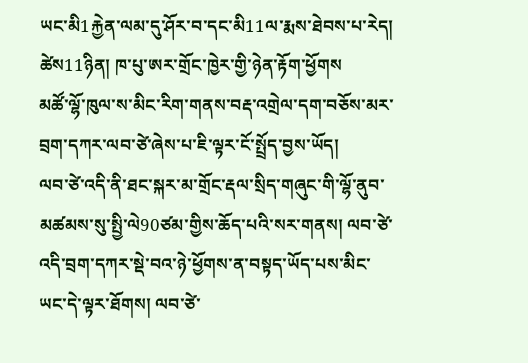ཡང་མི1རྐྱེན་ལམ་དུ་ཤོར་བ་དང་མི11ལ་རྨས་ཐེབས་པ་རེད། ཚེས11ཉིན། ཁ་པུ་ཨར་གྲོང་ཁྱེར་གྱི་ཉེན་རྟོག་ཕྱོགས
མཚོ་ལྷོ་ཁུལ་ས་མིང་རིག་གནས་བརྡ་འགྲེལ་དག་བཅོས་མར་བྲག་དཀར་ལབ་ཙེ་ཞེས་པ་ཇི་ལྟར་ངོ་སྤྲོད་བྱས་ཡོད།
ལབ་ཙེ་འདི་ནི་ཐང་སྐར་མ་གྲོང་རྡལ་སྲིད་གཞུང་གི་ལྷོ་ནུབ་མཚམས་སུ་སྤྱི་ལེ90ཙམ་གྱིས་ཆོད་པའི་སར་གནས། ལབ་ཙེ་འདི་བྲག་དཀར་སྡེ་བའ་ཉེ་ཕྱོགས་ན་བསྟད་ཡོད་པས་མིང་ཡང་དེ་ལྟར་ཐོགས། ལབ་ཙེ་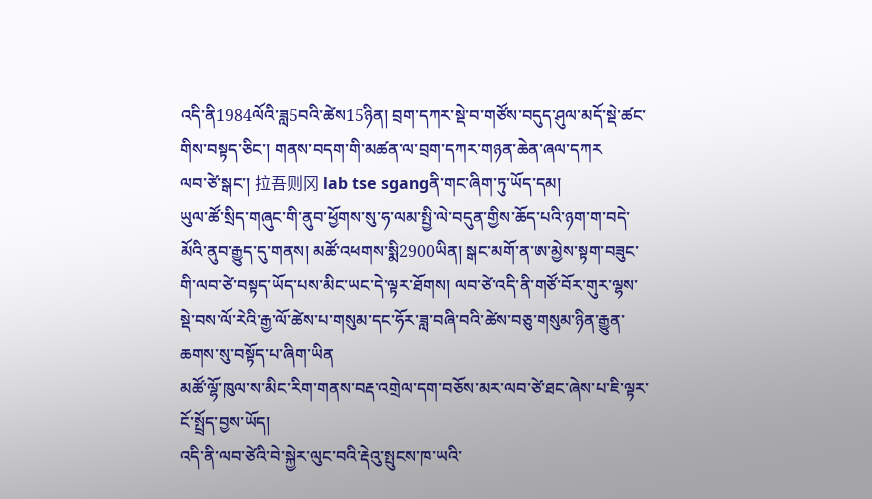འདི་ནི1984ལོའི་ཟླ5བའི་ཚེས15ཉིན། བྲག་དཀར་སྡེ་བ་གཙོས་བདུད་ཤུལ་མདོ་སྡེ་ཚང་གིས་བསྟད་ཅིང་། གནས་བདག་གི་མཚན་ལ་བྲག་དཀར་གཉན་ཆེན་ཞལ་དཀར
ལབ་ཙེ་སྒང་། 拉吾则冈 lab tse sgangནི་གང་ཞིག་ཏུ་ཡོད་དམ།
ཡུལ་ཚོ་སྲིད་གཞུང་གི་ནུབ་ཕྱོགས་སུ་ཧ་ལམ་སྤྱི་ལེ་བདུན་གྱིས་ཆོད་པའི་ཉག་ག་བདེ་མོའི་ནུབ་རྒྱུད་དུ་གནས། མཚོ་འཕགས་སྨི2900ཡིན། སྒང་མགོ་ན་ཨ་མྱེས་སྟག་བཟུང་གི་ལབ་ཙེ་བསྟད་ཡོད་པས་མིང་ཡང་དེ་ལྟར་ཐོགས། ལབ་ཙེ་འདི་ནི་གཙོ་བོར་གུར་ལྷས་སྡེ་བས་ལོ་རེའི་རྒྱ་ལོ་ཚེས་པ་གསུམ་དང་ཧོར་ཟླ་བཞི་བའི་ཚེས་བཅུ་གསུམ་ཉིན་རྒྱུན་ཆགས་སུ་བསྟོད་པ་ཞིག་ཡིན
མཚོ་ལྷོ་ཁུལ་ས་མིང་རིག་གནས་བརྡ་འགྲེལ་དག་བཅོས་མར་ལབ་ཙེ་ཐང་ཞེས་པ་ཇི་ལྟར་ངོ་སྤྲོད་བྱས་ཡོད།
འདི་ནི་ལབ་ཙེའི་བེ་སྐྱེར་ལུང་བའི་རྡེའུ་སྤུངས་ཁ་ཡའི་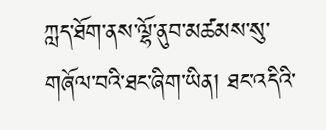ཀླད་ཐོག་ནས་ལྷོ་ནུབ་མཚམས་སུ་གཞོལ་བའི་ཐང་ཞིག་ཡིན། ཐང་འདིའི་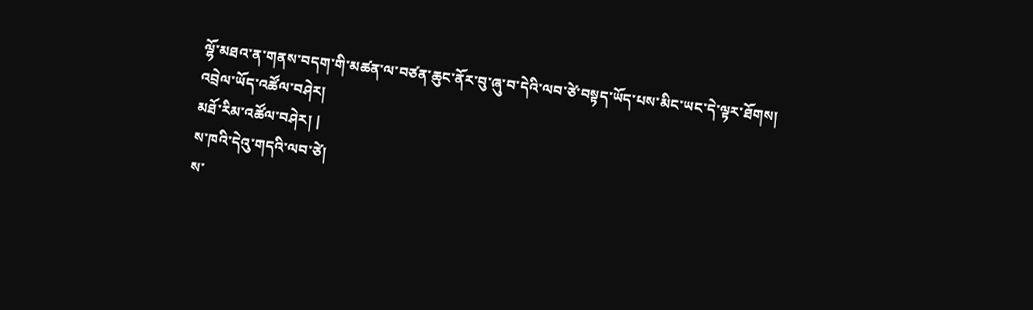ལྷོ་མཐའ་ན་གནས་བདག་གི་མཚན་ལ་བཙན་ཆུང་ནོར་བུ་ཞུ་བ་དེའི་ལབ་ཙེ་བསྟད་ཡོད་པས་མིང་ཡང་དེ་ལྟར་ཐོགས།
འབྲེལ་ཡོད་འཚོལ་བཤེར།
མཐོ་རིམ་འཚོལ་བཤེར། |
ས་ཁའི་དེའུ་གདའི་ལབ་ཙེ།
ས་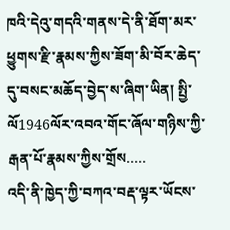ཁའི་དེའུ་གདའི་གནས་དེ་ནི་ཐོག་མར་ཕྱུགས་རྫི་རྣམས་ཀྱིས་ཟོག་མི་བོར་ཆེད་དུ་བསང་མཆོད་བྱེད་ས་ཞིག་ཡིན། སྤྱི་ལོ1946ལོར་འབའ་གོང་ཞོལ་གཉིས་ཀྱི་རྒན་པོ་རྣམས་ཀྱིས་གྲོས.....
འདི་ནི་ཁྱེད་ཀྱི་བཀའ་བརྡ་ལྟར་ཡོངས་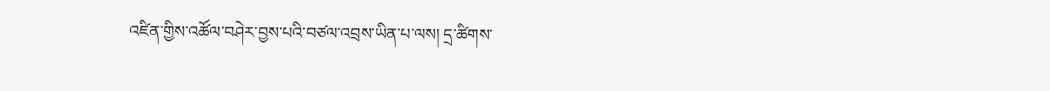འཛིན་གྱིས་འཚོལ་བཤེར་བྱས་པའི་བཙལ་འབྲས་ཡིན་པ་ལས། དྲ་ཚིགས་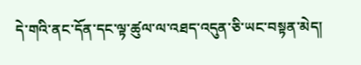དེ་གའི་ནང་དོན་དང་ལྟ་ཚུལ་ལ་འཐད་འདུན་ཅི་ཡང་བསྟན་མེད།